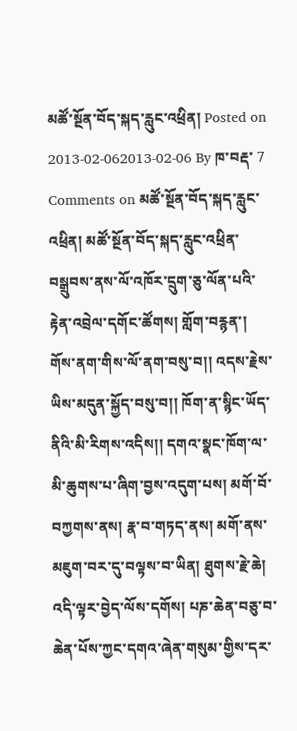མཚོ་སྔོན་བོད་སྐད་རླུང་འཕྲིན། Posted on 2013-02-062013-02-06 By ཁ་བརྡ་ 7 Comments on མཚོ་སྔོན་བོད་སྐད་རླུང་འཕྲིན། མཚོ་སྔོན་བོད་སྐད་རླུང་འཕྲིན་བསྒྲུབས་ནས་ལོ་འཁོར་དྲུག་ཅུ་ལོན་པའི་རྟེན་འབྲེལ་དགོང་ཚོགས། གློག་བརྙན་།
གོས་ནག་གིས་ལོ་ནག་བསུ་བ།། འདས་རྗེས་ཡིས་མདུན་སྐྱོད་བསུ་བ།། ཁོག་ན་སྙིང་ཡོད་ནིའི་མི་རིགས་འདིས།། དགའ་སྣང་ཁོག་ལ་མི་ཆུགས་པ་ཞིག་བྱས་འདུག་པས། མགོ་བོ་བཀྱགས་ནས། རྣ་བ་གཏད་ནས། མགོ་ནས་མཇུག་བར་དུ་བལྟས་བ་ཡིན། ཐུགས་རྗེ་ཆེ།
འདི་ལྟར་བྱེད་ལོས་དགོས། པཎ་ཆེན་བཅུ་བ་ཆེན་པོས་ཀྱང་དགའ་ཞེན་གསུམ་གྱིས་དར་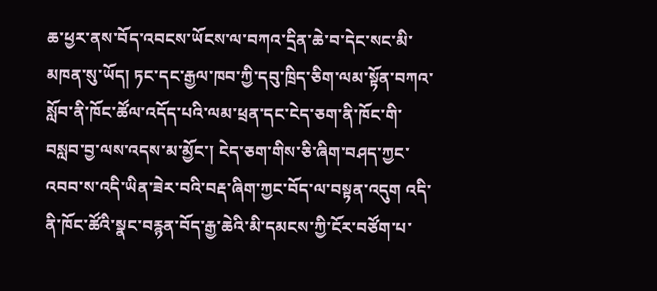ཆ་ཕྱར་ནས་བོད་འབངས་ཡོངས་ལ་བཀའ་དྲིན་ཆེ་བ་དེང་སང་མི་མཁན་སུ་ཡོད། ཏང་དང་རྒྱལ་ཁབ་ཀྱི་དབུ་ཁྲིད་ཅིག་ལམ་སྟོན་བཀའ་སློབ་ནི་ཁོང་ཚོལ་འདོད་པའི་ལམ་ཕྲན་དང་ངེད་ཅག་ནི་ཁོང་གི་བསླབ་བྱ་ལས་འདས་མ་མྱོང་། ངེད་ཅག་གིས་ཅི་ཞིག་བཤད་ཀྱང་འབབ་ས་འདི་ཡིན་ཟེར་བའི་བརྡ་ཞིག་ཀྱང་བོད་ལ་བསྟན་འདུག འདི་ནི་ཁོང་ཚོའི་སྣང་བརྙན་བོད་རྒྱ་ཆེའི་མི་དམངས་ཀྱི་ངོར་བཙོག་པ་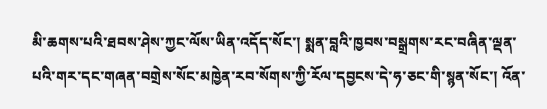མི་ཆགས་པའི་ཐབས་ཤེས་ཀྱང་ལོས་ཡིན་འདོད་སོང་། སྨན་བླའི་ཁྱབས་བསྒྲགས་རང་བཞིན་ལྡན་པའི་གར་དང་གཞན་བགྲེས་སོང་མཁྱེན་རབ་སོགས་ཀྱི་རོལ་དབྱངས་དེ་ཧ་ཅང་གི་སྙན་སོང་། འོན་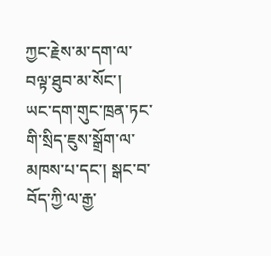ཀྱང་རྗེས་མ་དག་ལ་བལྟ་ཐུབ་མ་སོང་།
ཡང་དག་གུང་ཁྲན་ཏང་གི་སྲིད་ཇུས་སྒྲོག་ལ་མཁས་པ་དང་། སྒང་བ་བོད་ཀྱི་ལ་རྒྱ་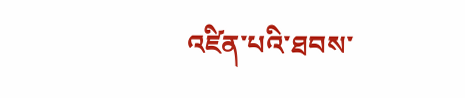འཛིན་པའི་ཐབས་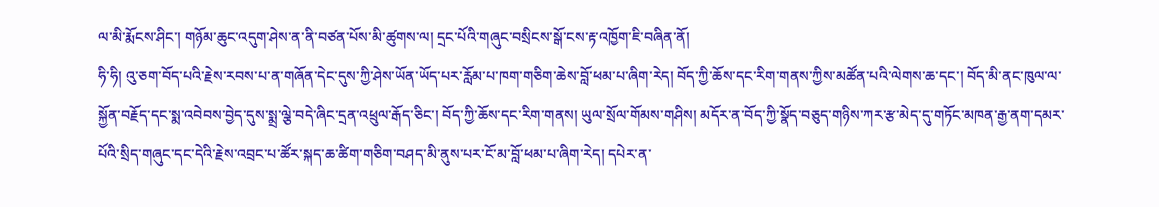ལ་མི་རྨོངས་ཤིང་། གཉོམ་ཆུང་འདུག་ཤེས་ན་ནི་བཙན་པོས་མི་ཚུགས་ལ། དྲང་པོའི་གཞུང་བསྲིངས་སྒོ་ངས་རྟ་འཁྱོག་ཇི་བཞིན་ནོ།
ཧི་ཧི། འུ་ཅག་བོད་པའི་རྗེས་རབས་པ་ན་གཞོན་དེང་དུས་ཀྱི་ཤེས་ཡོན་ཡོད་པར་རློམ་པ་ཁག་གཅིག་ཆེས་བློ་ཕམ་པ་ཞིག་རེད། བོད་ཀྱི་ཆོས་དང་རིག་གནས་ཀྱིས་མཚོན་པའི་ལེགས་ཆ་དང་། བོད་མི་ནང་ཁུལ་ལ་སྐྱོན་བརྗོད་དང་སྨ་འབེབས་བྱེད་དུས་སྨྲ་ལྕེ་བདེ་ཞིང་དྲན་འཕྲུལ་རྒོད་ཅིང་། བོད་ཀྱི་ཆོས་དང་རིག་གནས། ཡུལ་སྲོལ་གོམས་གཤིས། མདོར་ན་བོད་ཀྱི་སྣོད་བཅུད་གཉིས་ཀར་རྩ་མེད་དུ་གཏོང་མཁན་རྒྱ་ནག་དམར་པོའི་སྲིད་གཞུང་དང་དེའི་རྗེས་འབྲང་པ་ཚོར་སྐད་ཆ་ཚིག་གཅིག་བཤད་མི་ནུས་པར་ངོ་མ་བློ་ཕམ་པ་ཞིག་རེད། དཔེར་ན་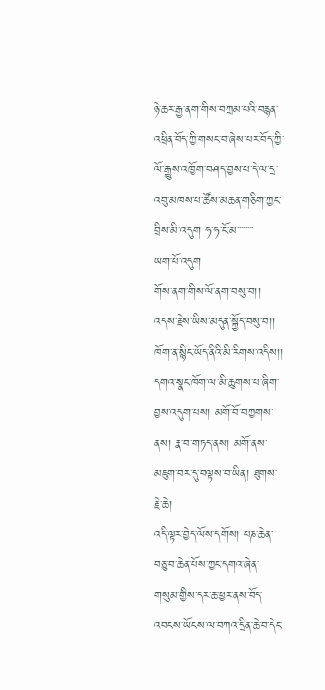ཉེ་ཆར་རྒྱ་ནག་གིས་བཀྲམ་པའི་བརྙན་འཕྲིན་བོད་ཀྱི་གསང་བ་ཞེས་པར་བོད་ཀྱི་ལོ་རྒྱུས་འཁྱོག་བཤད་བྱས་པ་དེ་ལ་དྲ་འབུ་མཁས་པ་ཚོས་མཆན་གཅིག་ཀྱང་བྲིས་མི་འདུག ཧ་ཧ་ངོ་མ་་་་་་་་
ཡག་པོ་འདུག
གོས་ནག་གིས་ལོ་ནག་བསུ་བ།།
འདས་རྗེས་ཡིས་མདུན་སྐྱོད་བསུ་བ།།
ཁོག་ན་སྙིང་ཡོད་ནིའི་མི་རིགས་འདིས།།
དགའ་སྣང་ཁོག་ལ་མི་ཆུགས་པ་ཞིག་བྱས་འདུག་པས། མགོ་བོ་བཀྱགས་ནས། རྣ་བ་གཏད་ནས། མགོ་ནས་མཇུག་བར་དུ་བལྟས་བ་ཡིན། ཐུགས་རྗེ་ཆེ།
འདི་ལྟར་བྱེད་ལོས་དགོས། པཎ་ཆེན་བཅུ་བ་ཆེན་པོས་ཀྱང་དགའ་ཞེན་གསུམ་གྱིས་དར་ཆ་ཕྱར་ནས་བོད་འབངས་ཡོངས་ལ་བཀའ་དྲིན་ཆེ་བ་དེང་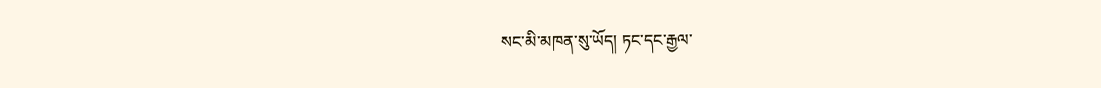སང་མི་མཁན་སུ་ཡོད། ཏང་དང་རྒྱལ་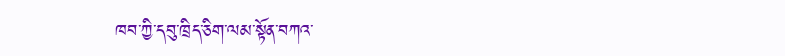ཁབ་ཀྱི་དབུ་ཁྲིད་ཅིག་ལམ་སྟོན་བཀའ་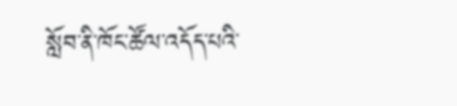སློབ་ནི་ཁོང་ཚོལ་འདོད་པའི་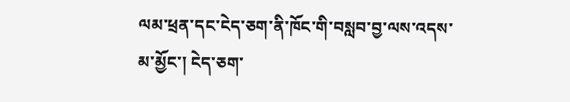ལམ་ཕྲན་དང་ངེད་ཅག་ནི་ཁོང་གི་བསླབ་བྱ་ལས་འདས་མ་མྱོང་། ངེད་ཅག་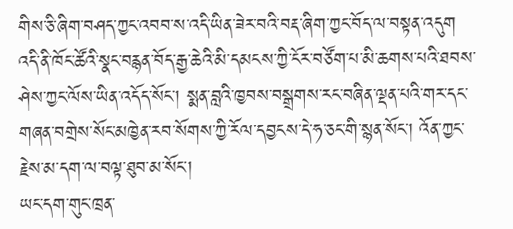གིས་ཅི་ཞིག་བཤད་ཀྱང་འབབ་ས་འདི་ཡིན་ཟེར་བའི་བརྡ་ཞིག་ཀྱང་བོད་ལ་བསྟན་འདུག འདི་ནི་ཁོང་ཚོའི་སྣང་བརྙན་བོད་རྒྱ་ཆེའི་མི་དམངས་ཀྱི་ངོར་བཙོག་པ་མི་ཆགས་པའི་ཐབས་ཤེས་ཀྱང་ལོས་ཡིན་འདོད་སོང་། སྨན་བླའི་ཁྱབས་བསྒྲགས་རང་བཞིན་ལྡན་པའི་གར་དང་གཞན་བགྲེས་སོང་མཁྱེན་རབ་སོགས་ཀྱི་རོལ་དབྱངས་དེ་ཧ་ཅང་གི་སྙན་སོང་། འོན་ཀྱང་རྗེས་མ་དག་ལ་བལྟ་ཐུབ་མ་སོང་།
ཡང་དག་གུང་ཁྲན་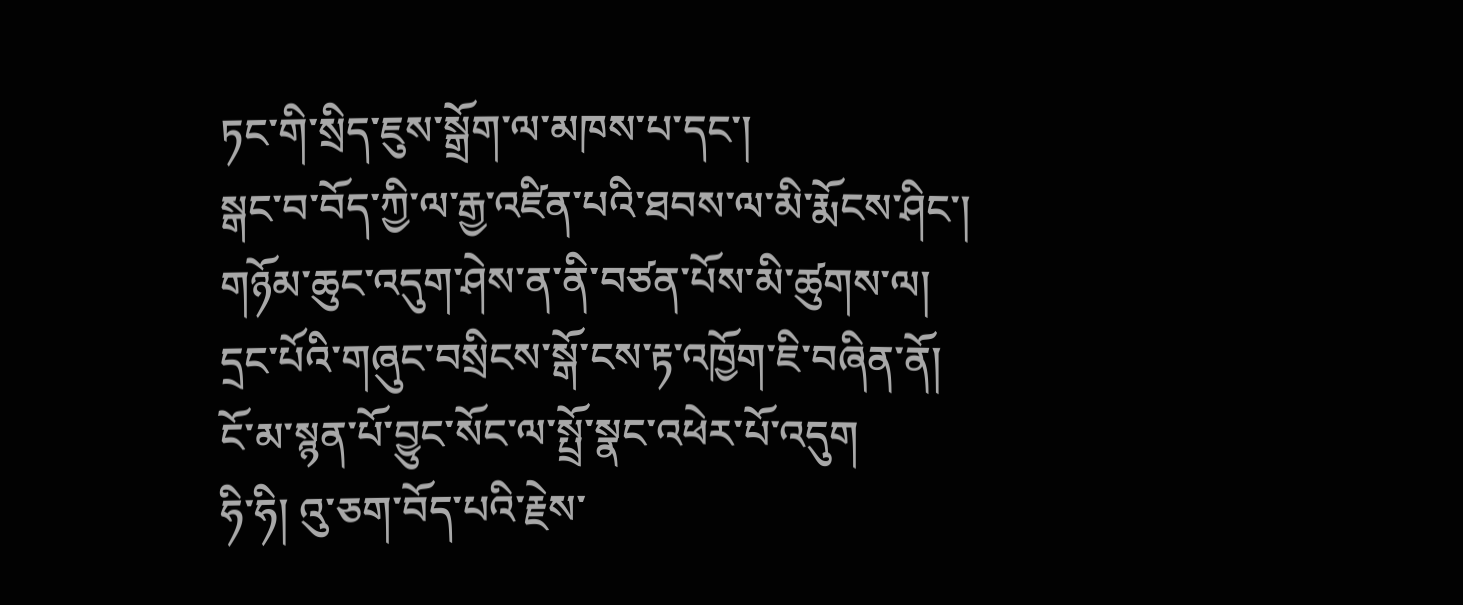ཏང་གི་སྲིད་ཇུས་སྒྲོག་ལ་མཁས་པ་དང་།
སྒང་བ་བོད་ཀྱི་ལ་རྒྱ་འཛིན་པའི་ཐབས་ལ་མི་རྨོངས་ཤིང་།
གཉོམ་ཆུང་འདུག་ཤེས་ན་ནི་བཙན་པོས་མི་ཚུགས་ལ།
དྲང་པོའི་གཞུང་བསྲིངས་སྒོ་ངས་རྟ་འཁྱོག་ཇི་བཞིན་ནོ།
ངོ་མ་སྙན་པོ་བྱུང་སོང་ལ་སྤྲོ་སྣང་འཕེར་པོ་འདུག
ཧི་ཧི། འུ་ཅག་བོད་པའི་རྗེས་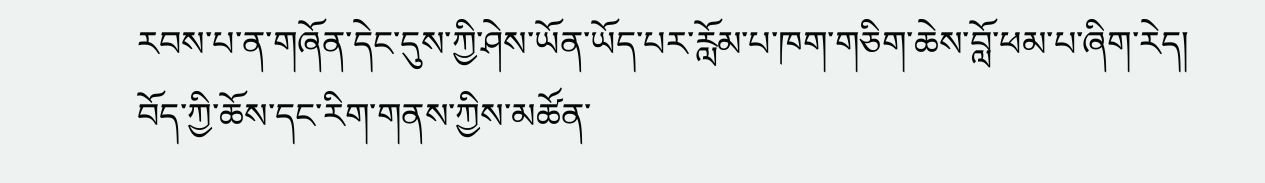རབས་པ་ན་གཞོན་དེང་དུས་ཀྱི་ཤེས་ཡོན་ཡོད་པར་རློམ་པ་ཁག་གཅིག་ཆེས་བློ་ཕམ་པ་ཞིག་རེད། བོད་ཀྱི་ཆོས་དང་རིག་གནས་ཀྱིས་མཚོན་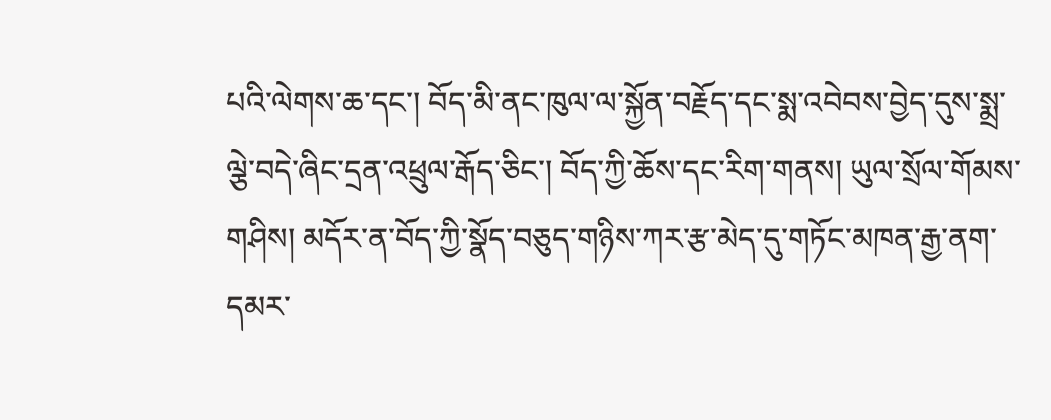པའི་ལེགས་ཆ་དང་། བོད་མི་ནང་ཁུལ་ལ་སྐྱོན་བརྗོད་དང་སྨ་འབེབས་བྱེད་དུས་སྨྲ་ལྕེ་བདེ་ཞིང་དྲན་འཕྲུལ་རྒོད་ཅིང་། བོད་ཀྱི་ཆོས་དང་རིག་གནས། ཡུལ་སྲོལ་གོམས་གཤིས། མདོར་ན་བོད་ཀྱི་སྣོད་བཅུད་གཉིས་ཀར་རྩ་མེད་དུ་གཏོང་མཁན་རྒྱ་ནག་དམར་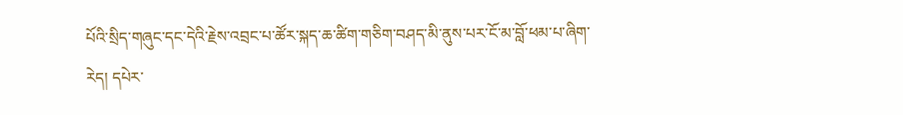པོའི་སྲིད་གཞུང་དང་དེའི་རྗེས་འབྲང་པ་ཚོར་སྐད་ཆ་ཚིག་གཅིག་བཤད་མི་ནུས་པར་ངོ་མ་བློ་ཕམ་པ་ཞིག་རེད། དཔེར་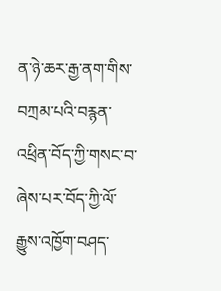ན་ཉེ་ཆར་རྒྱ་ནག་གིས་བཀྲམ་པའི་བརྙན་འཕྲིན་བོད་ཀྱི་གསང་བ་ཞེས་པར་བོད་ཀྱི་ལོ་རྒྱུས་འཁྱོག་བཤད་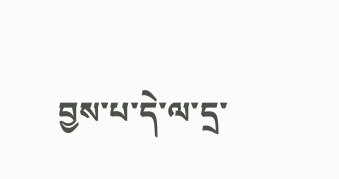བྱས་པ་དེ་ལ་དྲ་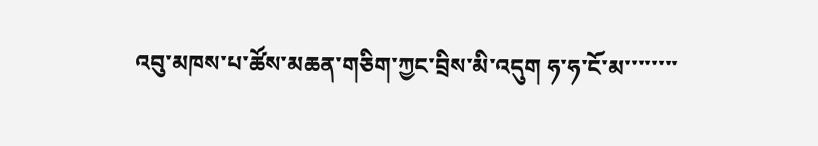འབུ་མཁས་པ་ཚོས་མཆན་གཅིག་ཀྱང་བྲིས་མི་འདུག ཧ་ཧ་ངོ་མ་་་་་་་་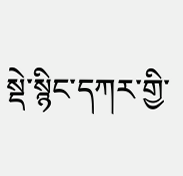སྡེ་སྙིང་དཀར་གྱི་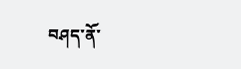བཤད་ནོ་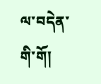ལ་བདེན་གི་གོ།